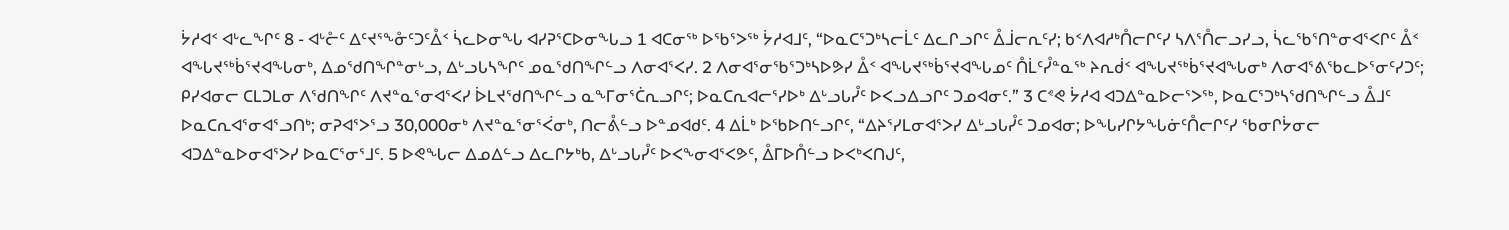ᔮᓱᐊᑉ ᐊᒡᓚᖏᑦ 8 - ᐊᒡᓔᑦ ᐃᑦᔪᕐᖕᓁᑦᑐᑦᐂᑉ ᓵᓚᐅᓂᖓ ᐊᓯᕈᕐᑕᐅᓂᖓᓗ 1 ᐊᑕᓂᖅ ᐅᖃᕐᐳᖅ ᔮᓱᐊᒧᑦ, “ᐅᓇᑕᕐᑐᒃᓴᓕᒫᑦ ᐃᓚᒋᓗᒋᑦ ᐂᒨᓕᕆᑦᓯ; ᑲᑉᐱᐊᓱᒃᑍᓕᒋᑦᓯ ᓴᐱᕐᑍᓕᓗᓯᓗ, ᓵᓚᖃᕐᑎᓐᓂᐊᕐᐸᒋᑦ ᐂᑉ ᐊᖓᔪᖅᑳᕐᔪᐊᖓᓂᒃ, ᐃᓄᖁᑎᖏᓐᓂᒡᓗ, ᐃᒡᓗᒐᓴᖏᑦ ᓄᓇᖁᑎᖏᓪᓗ ᐱᓂᐊᕐᐸᓯ. 2 ᐱᓂᐊᕐᓂᖃᕐᑐᒃᓴᐅᕗᓯ ᐂᑉ ᐊᖓᔪᖅᑳᕐᔪᐊᖓᓄᑦ ᑍᒫᑦᓮᓐᓇᖅ ᔨᕆᑰᑉ ᐊᖓᔪᖅᑳᕐᔪᐊᖓᓂᒃ ᐱᓂᐊᕐᕕᖃᓚᐅᕐᓂᑦᓯᑐᑦ; ᑭᓯᐊᓂᓕ ᑕᒪᑐᒪᓂ ᐱᖁᑎᖏᑦ ᐱᔪᓐᓇᕐᓂᐊᕐᐸᓯ ᐆᒪᔪᖁᑎᖏᓪᓗ ᓇᖕᒥᓂᕐᑖᕆᓗᒋᑦ; ᐅᓇᑕᕆᐊᓕᕐᓯᐅᒃ ᐃᒡᓗᒐᓮᑦ ᐅᐸᓗᐃᓗᒋᑦ ᑐᓄᐊᓂᑦ.” 3 ᑕᕝᕙ ᔮᓱᐊ ᐊᑐᐃᓐᓇᐅᓕᕐᐳᖅ, ᐅᓇᑕᕐᑐᒃᓴᖁᑎᖏᓪᓗ ᐂᒧᑦ ᐅᓇᑕᕆᐊᕐᓂᐊᕐᓗᑎᒃ; ᓂᕈᐊᕐᐳᕐᓗ 30,000ᓂᒃ ᐱᔪᓐᓇᕐᓂᕐᐹᓂᒃ, ᑎᓕᕔᓪᓗ ᐅᓐᓄᐊᑯᑦ. 4 ᐃᒫᒃ ᐅᖃᐅᑎᓪᓗᒋᑦ, “ᐃᔨᕐᓯᒪᓂᐊᕐᐳᓯ ᐃᒡᓗᒐᓮᑦ ᑐᓄᐊᓂ; ᐅᖓᓯᒋᔭᖓᓃᑦᑍᓕᒋᑦᓯ ᖃᓂᒋᔮᓂᓕ ᐊᑐᐃᓐᓇᐅᓂᐊᕐᐳᓯ ᐅᓇᑕᕐᓂᕐᒧᑦ. 5 ᐅᕙᖓᓕ ᐃᓄᐃᓪᓗ ᐃᓚᒋᔭᒃᑲ, ᐃᒡᓗᒐᓮᑦ ᐅᐸᖕᓂᐊᕐᐸᕗᑦ, ᐂᒥᐅᑍᓪᓗ ᐅᐸᒃᐸᑎᒍᑦ,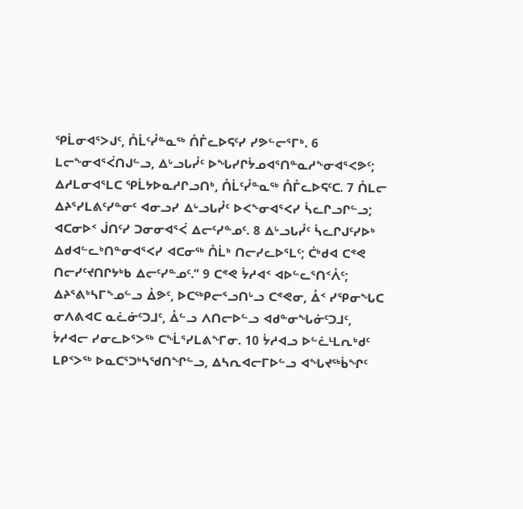ᕿᒫᓂᐊᕐᐳᒍᑦ, ᑍᒫᑦᓮᓐᓇᖅ ᑍᒤᓚᐅᕋᑦᓯ ᓯᕗᓪᓕᕐᒥᒃ. 6 ᒪᓕᖕᓂᐊᕐᐹᑎᒍᓪᓗ, ᐃᒡᓗᒐᓮᑦ ᐅᖓᓯᒋᔮᓄᐊᕐᑎᓐᓇᓱᖕᓂᐊᕐᐸᕗᑦ; ᐃᓱᒪᓂᐊᕐᒪᑕ ᕿᒫᔭᐅᓇᓱᒋᓗᑎᒃ, ᑍᒫᑦᓮᓐᓇᖅ ᑍᒤᓚᐅᕋᑦᑕ. 7 ᑍᒪᓕ ᐃᔨᕐᓯᒪᕕᑦᓯᓐᓂᑦ ᐊᓂᓗᓯ ᐃᒡᓗᒐᓮᑦ ᐅᐸᖕᓂᐊᕐᐸᓯ ᓵᓚᒋᓗᒋᓪᓗ; ᐊᑕᓂᐅᑉ ᒎᑎᑦᓯ ᑐᓂᓂᐊᕐᐹ ᐃᓕᑦᓯᓐᓄᑦ. 8 ᐃᒡᓗᒐᓮᑦ ᓵᓚᒋᒍᑦᓯᐅᒃ ᐃᑯᐊᓪᓚᒃᑎᓐᓂᐊᕐᐸᓯ ᐊᑕᓂᖅ ᑍᒫᒃ ᑎᓕᓯᓚᐅᕐᒪᑦ; ᑖᒃᑯᐊ ᑕᕝᕙ ᑎᓕᓯᑦᔪᑎᒋᔭᒃᑲ ᐃᓕᑦᓯᓐᓄᑦ.” 9 ᑕᕝᕙ ᔮᓱᐊᑉ ᐊᐅᓪᓚᕐᑎᑉᐰᑦ; ᐃᔨᕐᕕᒃᓴᒥᖕᓄᓪᓗ ᐂᕗᑦ, ᐅᑕᖅᑭᓕᕐᓗᑎᒡᓗ ᑕᕝᕙᓂ, ᐂᑉ ᓯᕿᓂᖓᑕ ᓂᐱᕕᐊᑕ ᓇᓛᓃᑦᑐᒧᑦ, ᐂᓪᓗ ᐱᑎᓕᐅᓪᓗ ᐊᑯᓐᓂᖓᓃᑦᑐᒧᑦ, ᔮᓱᐊᓕ ᓯᓂᓚᐅᕐᐳᖅ ᑕᖕᒫᕐᓯᒪᕕᖕᒥᓂ. 10 ᔮᓱᐊᓗ ᐅᓪᓛᒻᒪᕆᒃᑯᑦ ᒪᑭᑉᐳᖅ ᐅᓇᑕᕐᑐᒃᓴᖁᑎᖏᓪᓗ, ᐃᓴᕆᐊᓕᒥᐅᓪᓗ ᐊᖓᔪᖅᑳᖏᑦ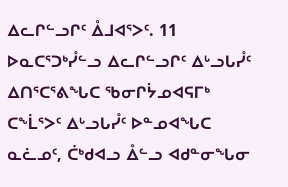ᐃᓚᒋᓪᓗᒋᑦ ᐂᒧᐊᕐᐳᑦ. 11 ᐅᓇᑕᕐᑐᒃᓮᓪᓗ ᐃᓚᒋᓪᓗᒋᑦ ᐃᒡᓗᒐᓮᑦ ᐃᑎᕐᑕᕐᕕᖓᑕ ᖃᓂᒋᔮᓄᐊᕋᒥᒃ ᑕᖕᒫᕐᐳᑦ ᐃᒡᓗᒐᓮᑦ ᐅᓐᓄᐊᖓᑕ ᓇᓛᓄᑦ, ᑖᒃᑯᐊᓗ ᐂᓪᓗ ᐊᑯᓐᓂᖓᓂ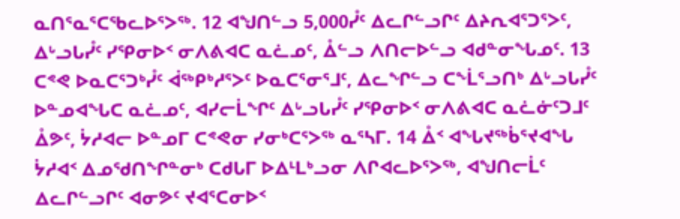ᓇᑎᕐᓇᕐᑕᖃᓚᐅᕐᐳᖅ. 12 ᐊᖑᑎᓪᓗ 5,000ᓮᑦ ᐃᓚᒋᓪᓗᒋᑦ ᐃᔨᕆᐊᕐᑐᕐᐳᑦ, ᐃᒡᓗᒐᓮᑦ ᓯᕿᓂᐅᑉ ᓂᐱᕕᐊᑕ ᓇᓛᓄᑦ, ᐂᓪᓗ ᐱᑎᓕᐅᓪᓗ ᐊᑯᓐᓂᖓᓄᑦ. 13 ᑕᕝᕙ ᐅᓇᑕᕐᑐᒃᓮᑦ ᐋᖅᑭᒃᓱᕐᐳᑦ ᐅᓇᑕᕐᓂᕐᒧᑦ, ᐃᓚᖏᓪᓗ ᑕᖕᒫᕐᓗᑎᒃ ᐃᒡᓗᒐᓮᑦ ᐅᓐᓄᐊᖓᑕ ᓇᓛᓄᑦ, ᐊᓯᓕᒫᖏᑦ ᐃᒡᓗᒐᓮᑦ ᓯᕿᓂᐅᑉ ᓂᐱᕕᐊᑕ ᓇᓛᓃᑦᑐᒧᑦ ᐂᕗᑦ, ᔮᓱᐊᓕ ᐅᓐᓄᒥ ᑕᕝᕙᓂ ᓯᓂᒃᑕᕐᐳᖅ ᓇᕐᓴᒥ. 14 ᐂᑉ ᐊᖓᔪᖅᑳᕐᔪᐊᖓ ᔮᓱᐊᑉ ᐃᓄᖁᑎᖏᓐᓂᒃ ᑕᑯᒐᒥ ᐅᐃᒻᒪᒃᓗᓂ ᐱᒋᐊᓚᐅᕐᐳᖅ, ᐊᖑᑎᓕᒫᑦ ᐃᓚᒋᓪᓗᒋᑦ ᐊᓂᕗᑦ ᔪᐊᕐᑕᓂᐅᑉ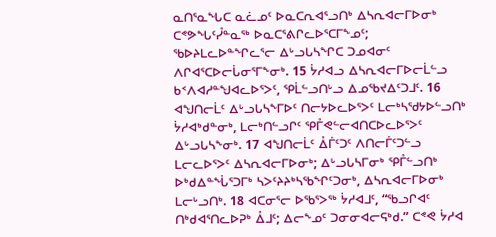ᓇᑎᕐᓇᖓᑕ ᓇᓛᓄᑦ ᐅᓇᑕᕆᐊᕐᓗᑎᒃ ᐃᓴᕆᐊᓕᒥᐅᓂᒃ ᑕᕝᕗᖓᑦᓮᓐᓇᖅ ᐅᓇᑕᕐᕕᒋᓚᐅᕐᑕᒥᖕᓄᑦ; ᖃᐅᔨᒪᓚᐅᓐᖏᓚᕐᓕ ᐃᒡᓗᒐᓴᖏᑕ ᑐᓄᐊᓂᑦ ᐱᒋᐊᕐᑕᐅᓕᒑᓂᕐᒥᖕᓂᒃ. 15 ᔮᓱᐊᓗ ᐃᓴᕆᐊᓕᒥᐅᓕᒫᓪᓗ ᑲᑉᐱᐊᓱᓐᖑᐊᓚᐅᕐᐳᑦ, ᕿᒫᓪᓗᑎᒡᓗ ᐃᓄᖃᔪᐃᑦᑐᒧᑦ. 16 ᐊᖑᑎᓕᒫᑦ ᐃᒡᓗᒐᓴᖕᒥᐅᑦ ᑎᓕᔭᐅᓚᐅᕐᐳᑦ ᒪᓕᒃᓴᖁᔭᐅᓪᓗᑎᒃ ᔮᓱᐊᒃᑯᓐᓂᒃ, ᒪᓕᒃᑎᓪᓗᒋᑦ ᕿᒤᕙᓪᓕᐊᑎᑕᐅᓚᐅᕐᐳᑦ ᐃᒡᓗᒐᓴᖕᓂᒃ. 17 ᐊᖑᑎᓕᒫᑦ ᐂᒦᑦᑐᑦ ᐱᑎᓕᒦᑦᑐᓪᓗ ᒪᓕᓚᐅᕐᐳᑦ ᐃᓴᕆᐊᓕᒥᐅᓂᒃ; ᐃᒡᓗᒐᓴᒥᓂᒃ ᕿᒤᓪᓗᑎᒃ ᐅᒃᑯᐃᓐᖔᕐᑐᒥᒃ ᓴᐳᑦᔨᔨᒃᓴᖃᖏᑦᑐᓂᒃ, ᐃᓴᕆᐊᓕᒥᐅᓂᒃ ᒪᓕᒡᓗᑎᒃ. 18 ᐊᑕᓂᕐᓕ ᐅᖃᕐᐳᖅ ᔮᓱᐊᒧᑦ, “ᖃᓗᒋᐊᑦ ᑎᒃᑯᐊᕐᑎᓚᐅᕈᒃ ᐂᒧᑦ; ᐃᓕᖕᓄᑦ ᑐᓂᓂᐊᓕᕋᒃᑯ.” ᑕᕝᕙ ᔮᓱᐊ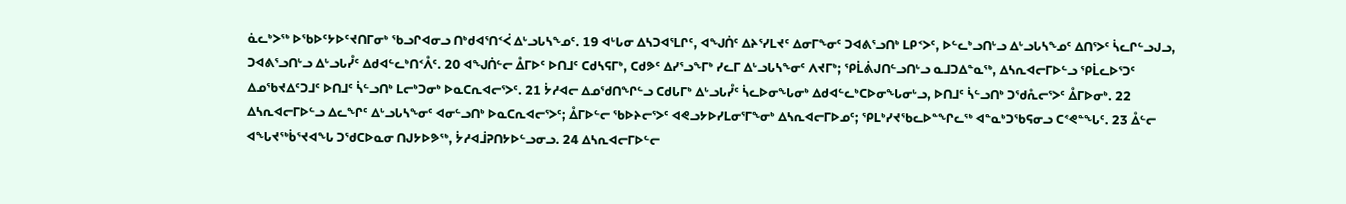ᓈᓚᒃᐳᖅ ᐅᖃᐅᑦᔭᐅᑦᔪᑎᒥᓂᒃ ᖃᓗᒋᐊᓂᓗ ᑎᒃᑯᐊᕐᑎᑉᐹ ᐃᒡᓗᒐᓴᖕᓄᑦ. 19 ᐊᒡᒐᓂ ᐃᓴᑐᐊᕐᒪᒋᑦ, ᐊᖑᑏᑦ ᐃᔨᕐᓯᒪᔪᑦ ᐃᓂᒥᖕᓂᑦ ᑐᐊᕕᕐᓗᑎᒃ ᒪᑭᑉᐳᑦ, ᐅᓪᓚᒃᓗᑎᒡᓗ ᐃᒡᓗᒐᓴᖕᓄᑦ ᐃᑎᕐᐳᑦ ᓵᓚᒋᓪᓗᒍᓗ, ᑐᐊᕕᕐᓗᑎᒡᓗ ᐃᒡᓗᒐᓮᑦ ᐃᑯᐊᓪᓚᒃᑎᑉᐰᑦ. 20 ᐊᖑᑏᓪᓕ ᐂᒥᐅᑦ ᐅᑎᒧᑦ ᑕᑯᓴᕋᒥᒃ, ᑕᑯᕗᑦ ᐃᓯᕐᓗᖕᒥᒃ ᓯᓚᒥ ᐃᒡᓗᒐᓴᖕᓂᑦ ᐱᔪᒥᒃ; ᕿᒫᕖᒍᑎᓪᓗᑎᒡᓗ ᓇᒧᑐᐃᓐᓇᖅ, ᐃᓴᕆᐊᓕᒥᐅᓪᓗ ᕿᒫᓚᐅᕐᑐᑦ ᐃᓄᖃᔪᐃᑦᑐᒧᑦ ᐅᑎᒧᑦ ᓵᓪᓗᑎᒃ ᒪᓕᒃᑐᓂᒃ ᐅᓇᑕᕆᐊᓕᕐᐳᑦ. 21 ᔮᓱᐊᓕ ᐃᓄᖁᑎᖏᓪᓗ ᑕᑯᒐᒥᒃ ᐃᒡᓗᒐᓮᑦ ᓵᓚᐅᓂᖓᓂᒃ ᐃᑯᐊᓪᓚᒃᑕᐅᓂᖓᓂᒡᓗ, ᐅᑎᒧᑦ ᓵᓪᓗᑎᒃ ᑐᖁᕅᓕᕐᐳᑦ ᐂᒥᐅᓂᒃ. 22 ᐃᓴᕆᐊᓕᒥᐅᓪᓗ ᐃᓚᖏᑦ ᐃᒡᓗᒐᓴᖕᓂᑦ ᐊᓂᓪᓗᑎᒃ ᐅᓇᑕᕆᐊᓕᕐᐳᑦ; ᐂᒥᐅᓪᓕ ᖃᐅᔨᓕᕐᐳᑦ ᐊᕙᓗᔭᐅᓯᒪᓂᕐᒥᖕᓂᒃ ᐃᓴᕆᐊᓕᒥᐅᓄᑦ; ᕿᒪᒃᓯᔪᖃᓚᐅᓐᖏᓚᖅ ᐊᓐᓇᒃᑐᖃᕋᓂᓗ ᑕᕝᕙᓐᖓᑦ. 23 ᐂᓪᓕ ᐊᖓᔪᖅᑳᕐᔪᐊᖓ ᑐᖁᑕᐅᓇᓂ ᑎᒍᔭᐅᕗᖅ, ᔮᓱᐊᒨᕈᑎᔭᐅᓪᓗᓂᓗ. 24 ᐃᓴᕆᐊᓕᒥᐅᓪᓕ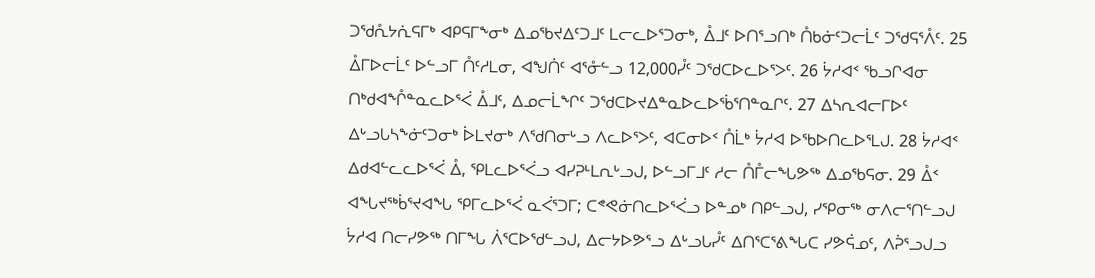ᑐᖁᕅᔭᕇᕋᒥᒃ ᐊᑭᕋᒥᖕᓂᒃ ᐃᓄᖃᔪᐃᑦᑐᒧᑦ ᒪᓕᓚᐅᕐᑐᓂᒃ, ᐂᒧᑦ ᐅᑎᕐᓗᑎᒃ ᑍᑲᓃᑦᑐᓕᒫᑦ ᑐᖁᕋᕐᐰᑦ. 25 ᐂᒥᐅᓕᒫᑦ ᐅᓪᓗᒥ ᑍᑦᓱᒪᓂ, ᐊᖑᑏᑦ ᐊᕐᓁᓪᓗ 12,000ᓮᑦ ᑐᖁᑕᐅᓚᐅᕐᐳᑦ. 26 ᔮᓱᐊᑉ ᖃᓗᒋᐊᓂ ᑎᒃᑯᐊᖎᓐᓇᓚᐅᕐᐹ ᐂᒧᑦ, ᐃᓄᓕᒫᖏᑦ ᑐᖁᑕᐅᔪᐃᓐᓇᐅᓚᐅᖄᕐᑎᓐᓇᒋᑦ. 27 ᐃᓴᕆᐊᓕᒥᐅᑦ ᐃᒡᓗᒐᓴᖕᓃᑦᑐᓂᒃ ᐆᒪᔪᓂᒃ ᐱᖁᑎᓂᒡᓗ ᐱᓚᐅᕐᐳᑦ, ᐊᑕᓂᐅᑉ ᑍᒫᒃ ᔮᓱᐊ ᐅᖃᐅᑎᓚᐅᕐᒪᒍ. 28 ᔮᓱᐊᑉ ᐃᑯᐊᓪᓚᓚᐅᕐᐹ ᐂ, ᕿᒪᓚᐅᕐᐹᓗ ᐊᓯᕈᒻᒪᕆᒡᓗᒍ, ᐅᓪᓗᒥᒧᑦ ᓱᓕ ᑍᒤᓕᖓᕗᖅ ᐃᓄᖃᕋᓂ. 29 ᐂᑉ ᐊᖓᔪᖅᑳᕐᔪᐊᖓ ᕿᒥᓚᐅᕐᐹ ᓇᐹᕐᑐᒥ; ᑕᕝᕙᓃᑎᓚᐅᕐᐹᓗ ᐅᓐᓄᒃ ᑎᑭᓪᓗᒍ, ᓯᕿᓂᖅ ᓂᐱᓕᕐᑎᓪᓗᒍ ᔮᓱᐊ ᑎᓕᓯᕗᖅ ᑎᒥᖓ ᐲᕐᑕᐅᖁᓪᓗᒍ, ᐃᓕᔭᐅᕗᕐᓗ ᐃᒡᓗᒐᓮᑦ ᐃᑎᕐᑕᕐᕕᖓᑕ ᓯᕗᕌᓄᑦ, ᐱᕉᕐᓗᒍᓗ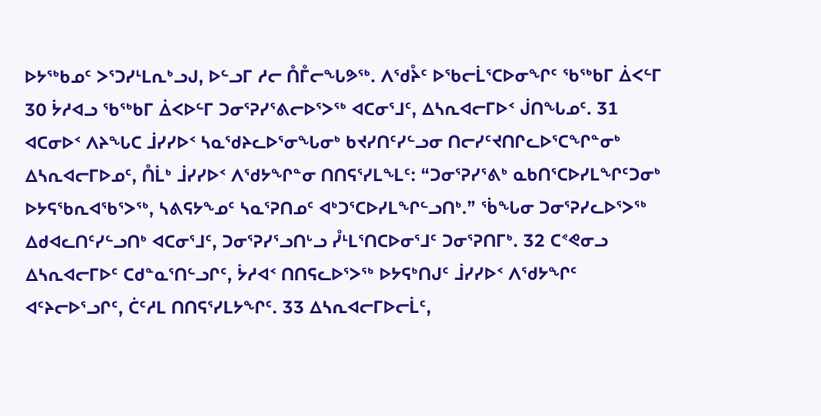ᐅᔭᖅᑲᓄᑦ ᐳᕐᑐᓯᒻᒪᕆᒃᓗᒍ, ᐅᓪᓗᒥ ᓱᓕ ᑍᒤᓕᖓᕗᖅ. ᐱᖁᔧᑦ ᐅᖃᓕᒫᕐᑕᐅᓂᖏᑦ ᖃᖅᑲᒥ ᐄᐸᓪᒥ 30 ᔮᓱᐊᓗ ᖃᖅᑲᒥ ᐄᐸᐅᓪᒥ ᑐᓂᕐᕈᓯᕐᕕᓕᐅᕐᐳᖅ ᐊᑕᓂᕐᒧᑦ, ᐃᓴᕆᐊᓕᒥᐅᑉ ᒎᑎᖓᓄᑦ. 31 ᐊᑕᓂᐅᑉ ᐱᔨᖓᑕ ᒨᓯᓯᐅᑉ ᓴᓇᖁᔨᓚᐅᕐᓂᖓᓂᒃ ᑲᔪᓯᑎᑦᓯᓪᓗᓂ ᑎᓕᓯᑦᔪᑎᒋᓚᐅᕐᑕᖏᓐᓂᒃ ᐃᓴᕆᐊᓕᒥᐅᓄᑦ, ᑍᒫᒃ ᒨᓯᓯᐅᑉ ᐱᖁᔭᖏᓐᓂ ᑎᑎᕋᕐᓯᒪᖕᒪᑦ: “ᑐᓂᕐᕈᓯᕐᕕᒃ ᓇᑲᑎᕐᑕᐅᓯᒪᖏᑦᑐᓂᒃ ᐅᔭᕋᖃᕆᐊᖃᕐᐳᖅ, ᓴᕕᕋᔭᖕᓄᑦ ᓴᓇᕐᕈᑎᓄᑦ ᐊᒃᑐᕐᑕᐅᓯᒪᖏᓪᓗᑎᒃ.” ᖄᖓᓂ ᑐᓂᕐᕈᓯᓚᐅᕐᐳᖅ ᐃᑯᐊᓚᑎᑦᓯᓪᓗᑎᒃ ᐊᑕᓂᕐᒧᑦ, ᑐᓂᕐᕈᓯᕐᓗᑎᒡᓗ ᓮᒻᒪᕐᑎᑕᐅᓂᕐᒧᑦ ᑐᓂᕐᕈᑎᒥᒃ. 32 ᑕᕝᕙᓂᓗ ᐃᓴᕆᐊᓕᒥᐅᑦ ᑕᑯᓐᓇᕐᑎᓪᓗᒋᑦ, ᔮᓱᐊᑉ ᑎᑎᕋᓚᐅᕐᐳᖅ ᐅᔭᕋᒃᑎᒍᑦ ᒨᓯᓯᐅᑉ ᐱᖁᔭᖏᑦ ᐊᑦᔨᓕᐅᕐᓗᒋᑦ, ᑖᑦᓱᒪ ᑎᑎᕋᕐᓯᒪᔭᖏᑦ. 33 ᐃᓴᕆᐊᓕᒥᐅᓕᒫᑦ,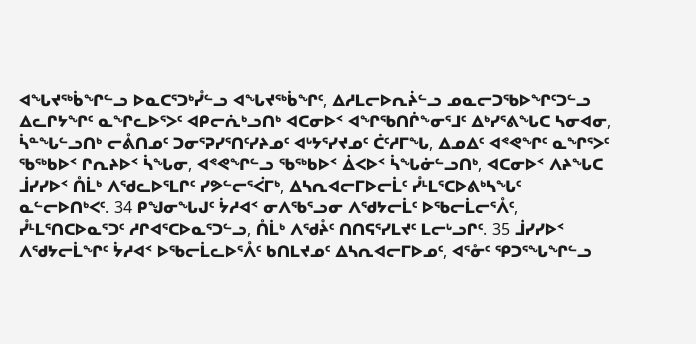ᐊᖓᔪᖅᑳᖏᓪᓗ ᐅᓇᑕᕐᑐᒃᓮᓪᓗ ᐊᖓᔪᖅᑳᖏᑦ, ᐃᓱᒪᓕᐅᕆᔩᓪᓗ ᓄᓇᓕᑐᖃᐅᖏᑦᑐᓪᓗ ᐃᓚᒋᔭᖏᑦ ᓇᖏᓚᐅᕐᐳᑦ ᐊᑭᓕᕇᒃᓗᑎᒃ ᐊᑕᓂᐅᑉ ᐊᖏᖃᑎᒌᖕᓂᕐᒧᑦ ᐃᒃᓯᕐᕕᖓᑕ ᓴᓂᐊᓂ, ᓵᓐᖓᓪᓗᑎᒃ ᓕᕔᑎᓄᑦ ᑐᓂᕐᕈᓯᕐᑎᑦᓯᔨᓄᑦ ᐊᒡᔭᕐᓯᔪᓄᑦ ᑖᑦᓱᒥᖓ, ᐃᓄᐃᑦ ᐊᕝᕙᖏᑦ ᓇᖏᕐᐳᑦ ᖃᖅᑲᐅᑉ ᒋᕆᔨᐅᑉ ᓵᖓᓂ, ᐊᕝᕙᖏᓪᓗ ᖃᖅᑲᐅᑉ ᐄᐸᐅᑉ ᓵᖓᓃᓪᓗᑎᒃ, ᐊᑕᓂᐅᑉ ᐱᔨᖓᑕ ᒨᓯᓯᐅᑉ ᑍᒫᒃ ᐱᖁᓚᐅᕐᒪᒋᑦ ᓯᕗᓪᓕᕐᐹᒥᒃ, ᐃᓴᕆᐊᓕᒥᐅᓕᒫᑦ ᓮᒻᒪᕐᑕᐅᕕᒃᓴᖓᑦ ᓇᓪᓕᐅᑎᒃᐸᑦ. 34 ᑭᖑᓂᖓᒍᑦ ᔮᓱᐊᑉ ᓂᐱᖃᕐᓗᓂ ᐱᖁᔭᓕᒫᑦ ᐅᖃᓕᒫᓕᕐᐰᑦ, ᓮᒻᒪᕐᑎᑕᐅᓇᕐᑐᑦ ᓱᒋᐊᕐᑕᐅᓇᕐᑐᓪᓗ, ᑍᒫᒃ ᐱᖁᔧᑦ ᑎᑎᕋᕐᓯᒪᔪᑦ ᒪᓕᒡᓗᒋᑦ. 35 ᒨᓯᓯᐅᑉ ᐱᖁᔭᓕᒫᖏᑦ ᔮᓱᐊᑉ ᐅᖃᓕᒫᓚᐅᕐᐰᑦ ᑲᑎᒪᔪᓄᑦ ᐃᓴᕆᐊᓕᒥᐅᓄᑦ, ᐊᕐᓁᑦ ᕿᑐᕐᖓᖏᓪᓗ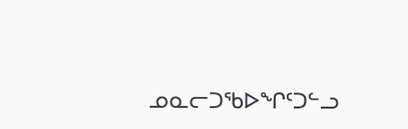ᓄᓇᓕᑐᖃᐅᖏᑦᑐᓪᓗ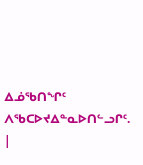ᐃᓅᖃᑎᖏᑦ ᐱᖃᑕᐅᔪᐃᓐᓇᐅᑎᓪᓗᒋᑦ. |